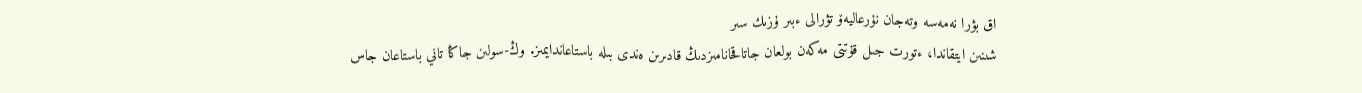اق بۋرا نەمەسە وتەجان نۇرعاليەۆ تۋرالى ءبىر ۇزىك سىر
شىنىن ايتقاندا، ءتورت جىل قۇتتى مەكەن بولعان جاتاقحانامىزدىڭ قادىرىن ەندى بىلە باستاعاندايمىز. وڭ-سولىن جاڭا تاني باستاعان جاس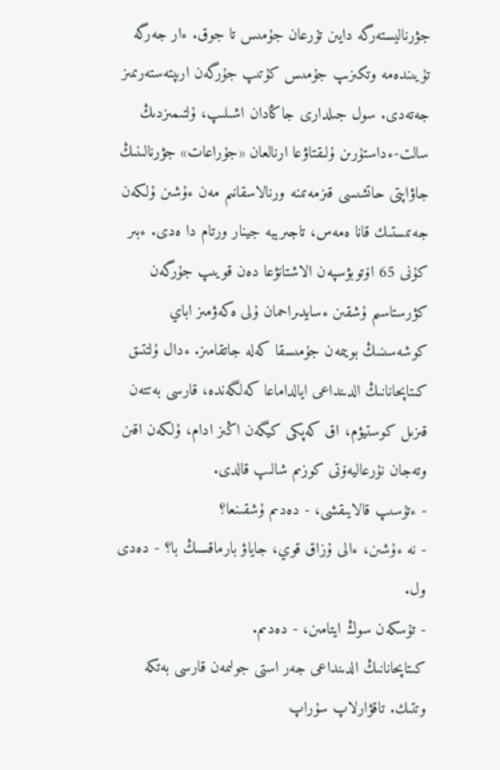جۋرناليستەرگە دايىن تۇرعان جۇمىس تا جوق. ءار جەرگە تۇيىندەمە وتكىزىپ جۇمىس كۇتىپ جۇرگەن ارىپتەستەرىمىز جەتەدى. سول جىلدارى جاڭادان اشىلىپ، ۇلتىمىزدىڭ سالت-ءداستۇرىن ۇلىقتاۋعا ارنالعان «جۇراعات» جۋرنالىنىڭ جاۋاپتى حاتشىسى قىزمەتىنە ورنالاسقانىم مەن ءۇشىن ۇلكەن جەتىستىك قانا ەمەس، تاجىريبە جينار ورتام دا ەدى. ءبىر كۇنى 65 اۆتوبۋسپەن الاشتانۋعا دەن قويىپ جۇرگەن كۋرستاسىم ۇشقىن ءسايدىراحمان ۇلى ەكەۋمىز اباي كوشەسىنىڭ بويىمەن جۇمىسقا كەلە جاتقامىز. ءدال ۇلتتىق كىتاپحانانىڭ الدىنداعى ايالداماعا كەلگەندە، قارسى بەتتەن قىزىل كوستيۋم، اق كەپكى كيگەن اڭىز ادام، ۇلكەن اقىن وتەجان نۇرعاليەۆتى كوزىم شالىپ قالدى.
- ءتۇسىپ قالايىقشى، - دەدىم ۇشقىنعا؟
- نە ءۇشىن، ءالى ۇزاق قوي، جاياۋ بارماقسىڭ با؟ - دەدى ول.
- تۇسكەن سوڭ ايتامىن، - دەدىم.
كىتاپحانانىڭ الدىنداعى جەر استى جولىمەن قارسى بەتكە وتتىك. تاقۋارلاپ سۇراپ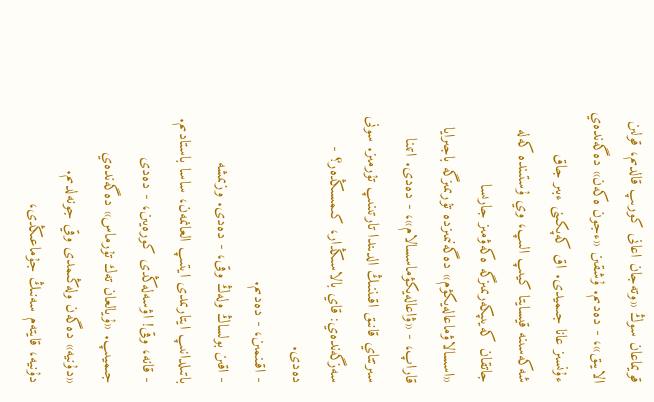قويماعان سوڭ «وتەجان اعانى كورىپ قالدىم، قولىن الايىق»، - دەدىم. ۇشقىن «ءجون ەكەن» دەگەندەي ءۇنسىز عانا جىميدى. اق كەپكىنى ءبىر جاق شەكەسىنە قيسايتا كيىپ الىپ، وي ۇستىندە كەلە جاتقان كەيىپكەرىمىزگە ەكەۋمىز جارىسا «اسسالاۋماعالەيكۋم» دەگەنىمىزدە تۇرىمىزگە باجىرايا قاراپ، - «ۋاعالەيكۋماسسالام»، - دەدى. اتىنا سىرتتاي قانىق اقىننىڭ الدىندا تارتىنىپ تۇرمىز. سونى سەزگەندەي: قاي بالاسىڭدار، كىمسىڭدەر؟ - دەدى.
- اقىنمىن، - دەدىم.
- اقىن بولساڭ ولەڭ وقى، - دەدى. وزىمشە باتىلدانىپ ايتارىمدى ايتىپ العانمەن، ساسا باستادىم.
- قانە، وقى! اۋسەلەڭدى كورەيىن، - دەدى جىميىپ. «ۇيالعان تەك تۇرماس» دەگەندەي «دۇنيە» دەگەن ولەڭىمدى وقي جونەلدىم.
دۇنيە، قايتەم سەنىڭ جۇماعىڭدى،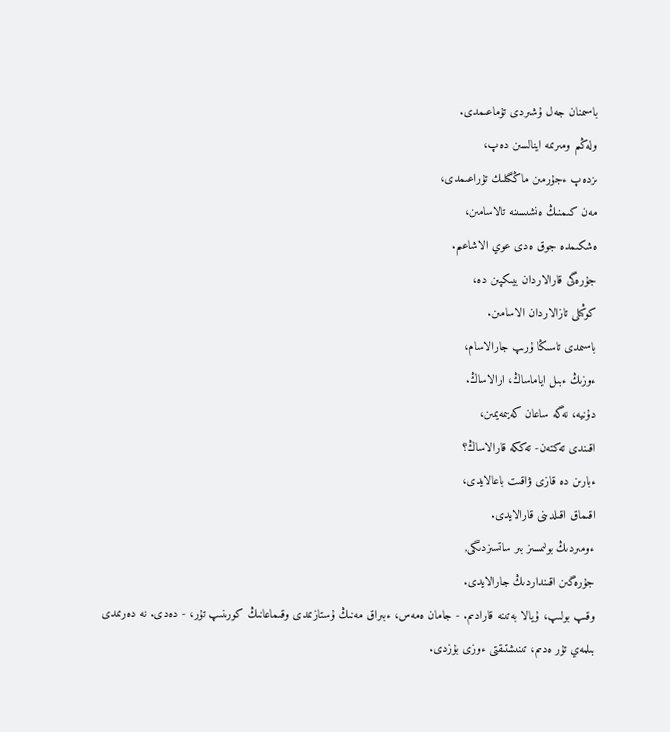باسىمنان جەل ۇشىردى تۇماعىمدى.
ولەڭىم ومىرىمە اينالسىن دەپ،
ىزدەپ ءجۇرمىن ماڭگىلىك تۇراعىمدى،
مەن كىمنىڭ ەنشىسىنە تالاسامىن،
ەشكىمدە جوق ەدى عوي الاشاعىم.
جۇرەگى قارالاردان بيىكپىن دە،
كوڭىلى تازالاردان الاسامىن.
باسىمدى تاسىڭا ۇرىپ جارالاسام،
ءوزىڭ ءبىل اياماساڭ، ارالاساڭ.
دۇنيە، نەگە ساعان كەيىمەيمىن،
اقىندى تەكتەن- تەككە قارالاساڭ؟
ءبارىن دە قازى ۋاقىت باعالايدى،
اقىماق اقىلدىنى قارالايدى.
ءومىردىڭ بولىمسىز بىر ساتسىزدىگى,
جۇرەگىن اقىنداردىڭ جارالايدى.
وقىپ بولىپ، ۇيالا بەتىنە قارادىم. - جامان ەمەس، ءبىراق مەنىڭ ۇستازىمدى وقىماعانىڭ كورىنىپ تۇر، - دەدى. نە دەرىمدى بىلمەي تۇر ەدىم، تىنىشتىقتى ءوزى بۇزدى.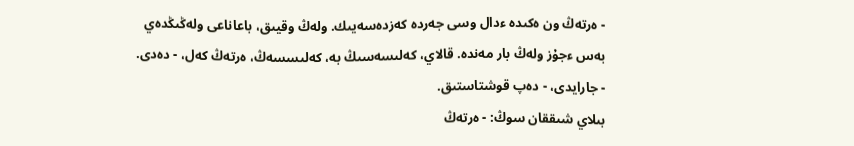- ەرتەڭ ون ەكىدە ءدال وسى جەردە كەزدەسەيىك. ولەڭ وقيىق، باعاناعى ولەڭىڭدەي بەس ءجۇز ولەڭ بار مەندە. قالاي، كەلىسەسىڭ بە، كەلىسسەڭ، ەرتەڭ كەل، - دەدى.
- جارايدى، - دەپ قوشتاستىق.
بىلاي شىققان سوڭ: - ەرتەڭ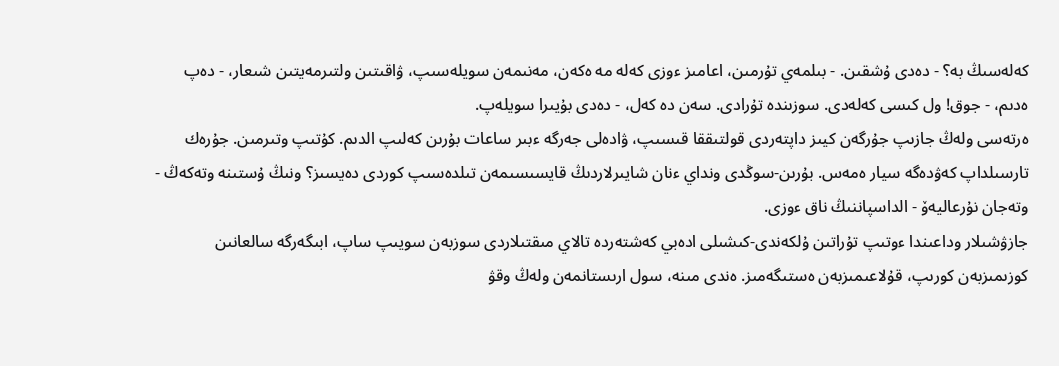كەلەسىڭ بە؟ - دەدى ۇشقىن. - بىلمەي تۇرمىن، اعامىز ءوزى كەلە مە ەكەن، مەنىمەن سويلەسىپ، ۋاقىتىن ولتىرمەيتىن شىعار، - دەپ ەدىم، - جوق! ول كىسى كەلەدى. سوزىندە تۇرادى. سەن دە كەل، - دەدى بۇيىرا سويلەپ.
ەرتەسى ولەڭ جازىپ جۇرگەن كيىز داپتەردى قولتىققا قىسىپ، ۋادەلى جەرگە ءبىر ساعات بۇرىن كەلىپ الدىم. كۇتىپ وتىرمىن. جۇرەك تارسىلداپ كەۋدەگە سيار ەمەس. بۇرىن-سوڭدى ونداي ءنان شايىرلاردىڭ قايسىسىمەن تىلدەسىپ كوردى دەيسىز؟ ونىڭ ۇستىنە وتەكەڭ - وتەجان نۇرعاليەۆ - الداسپاننىڭ ناق ءوزى.
جازۋشىلار وداعىندا ءوتىپ تۇراتىن ۇلكەندى-كىشىلى ادەبي كەشتەردە تالاي مىقتىلاردى سوزبەن سويىپ ساپ، ابىگەرگە سالعانىن كوزىمىزبەن كورىپ، قۇلاعىمىزبەن ەستىگەمىز. ەندى مىنە، سول ارىستانمەن ولەڭ وقۋ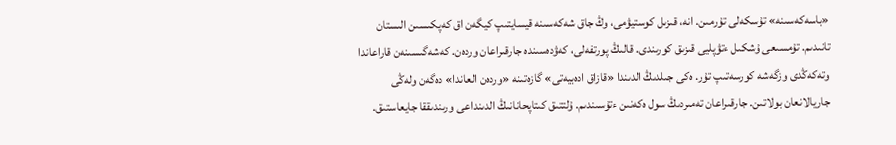«باسەكەسىنە» تۇسكەلى تۇرمىن. انە، قىزىل كوستيۋمى، وڭ جاق شەكەسىنە قيسايتىپ كيگەن اق كەپكىسىن الىستان تانىدىم. تۇمسىعى ۇشكىل ءتۋپليى قىزىق كورىندى. قالىڭ پورتفەلى، كەۋدەسىندە جارقىراعان وردەن. كەشەگىسىنەن قاراعاندا وتەكەڭدى وزگەشە كورسەتىپ تۇر. ەكى جىلدىڭ الدىندا «قازاق ادەبيەتى» گازەتىنە «وردەن العاندا» دەگەن ولەڭى جاريالانعان بولاتىن. جارقىراعان تەمىردىڭ سول ەكەنىن ءتۇسىندىم. ۇلتتىق كىتاپحانانىڭ الدىنداعى ورىندىققا جايعاستىق.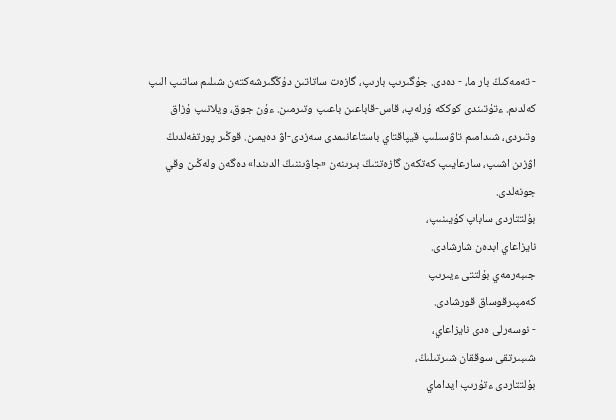- تەمەكىڭ بار ما، - دەدى. جۇگىرىپ بارىپ، گازەت ساتاتىن دۇڭگىرشەكتەن شىلىم ساتىپ الىپ كەلدىم. ءتۇتىندى كوككە ۇرلەپ، قاس-قاباعىن باعىپ وتىرمىن. ءۇن جوق، ويلانىپ ۇزاق وتىردى، شىدامىم تاۋسىلىپ قيپاقتاي باستاعانىمدى سەزدى-اۋ دەيمىن. قوڭىر پورتفەلدىڭ اۋزىن اشىپ، سارعايىپ كەتكەن گازەتتىڭ بىرىنەن «جاۋىننىڭ الدىندا» دەگەن ولەڭىن وقي جونەلدى.
بۇلتتاردى ساباپ كۇيىنىپ،
نايزاعاي ابدەن شارشادى.
جىبەرمەي بۇلتتى ءيىرىپ
كەمپىرقوساق قورشادى.
- نوسەرلى ەدى نايزاعاي،
شىبىرتقى سوققان شىرتىلىڭ،
بۇلتتاردى ءتۇرىپ ايداماي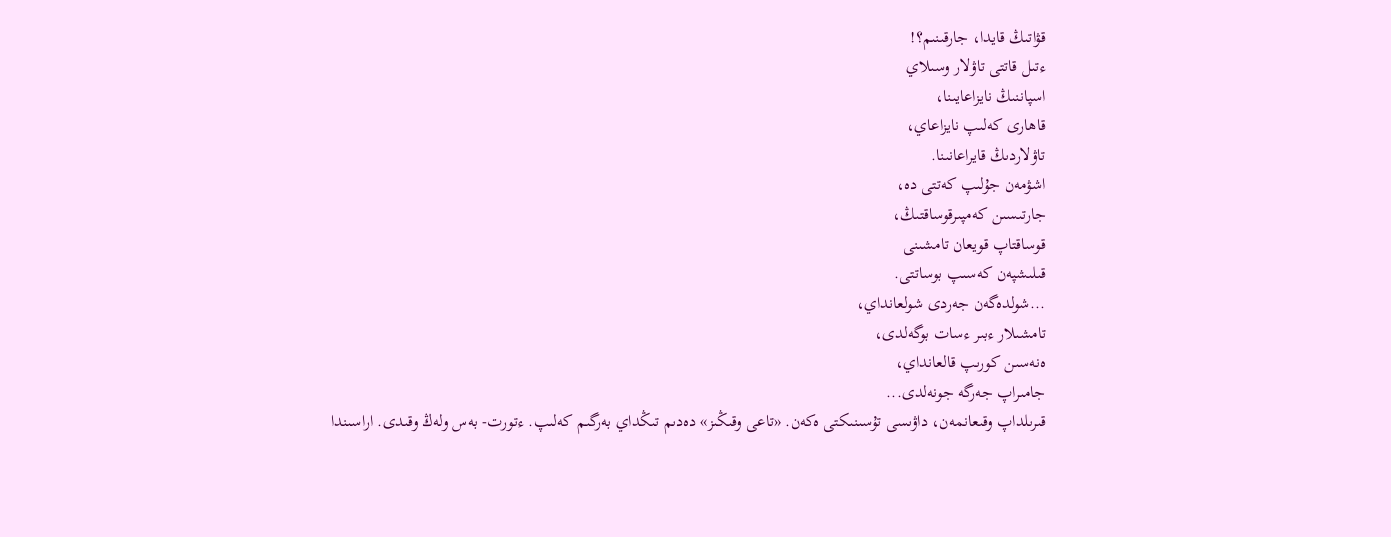قۋاتىڭ قايدا، جارقىنىم؟!
ءتىل قاتتى تاۋلار وسىلاي
اسپاننىڭ نايزاعايىنا،
قاھارى كەلىپ نايزاعاي،
تاۋلاردىڭ قايراعانىنا.
اشۋمەن جۇلىپ كەتتى دە،
جارتىسىن كەمپىرقوساقتىڭ،
قوساقتاپ قويعان تامشىنى
قىلىشپەن كەسىپ بوساتتى.
...شولدەگەن جەردى شولعانداي،
تامشىلار ءبىر ءسات بوگەلدى،
ەنەسىن كورىپ قالعانداي،
جامىراپ جەرگە جونەلدى...
قىرىلداپ وقىعانمەن، داۋىسى تۇسىنىكتى ەكەن. «تاعى وقىڭىز» دەدىم تىڭداي بەرگىم كەلىپ. ءتورت- بەس ولەڭ وقىدى. اراسىندا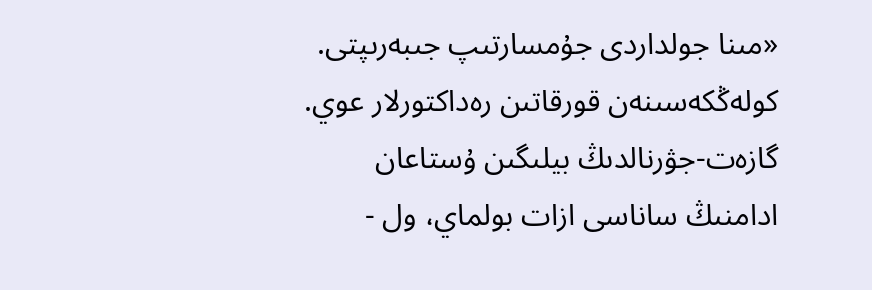«مىنا جولداردى جۇمسارتىپ جىبەرىپتى. كولەڭكەسىنەن قورقاتىن رەداكتورلار عوي. گازەت-جۋرنالدىڭ بيلىگىن ۇستاعان ادامنىڭ ساناسى ازات بولماي، ول -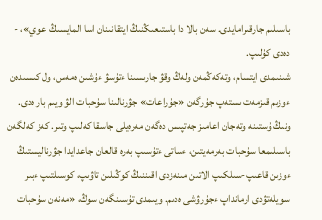باسىلىم جارقىرامايدى. سەن بالا دا باستىعىڭنىڭ ايتقانىنان اسا المايسىڭ عوي»، - دەدى كۇلىپ.
شىنىمدى ايتسام، وتەكەڭمەن ولەڭ وقۋ جارىسىنا ءتۇسۋ ءۇشىن ەمەس، ول كىسىدەن ءوزىم قىزمەت ىستەپ جۇرگەن «جۇراعات» جۋرنالىنا سۇحبات الۋ ويىم بار ەدى. ونىڭ ۇستىنە وتەجان اعامىز جەتپىس دەگەن مەرەيلى جاسقا كەلىپ وتىر. كەز كەلگەن باسىلىمعا سۇحبات بەرمەيتىن، ءساتى ءتۇسىپ بەرە قالعان جاعدايدا جۋرناليستىڭ ءوزىن قاعىپ-سىلكىپ الاتىن مىنەزدى اقىننىڭ كوڭىلىن تاۋىپ، كوسىلتىپ ءبىر سويلەتۋدى ارمانداپ ءجۇرۋشى ەدىم. ويىمدى تۇسىنگەن سوڭ، «مەنەن سۇحبات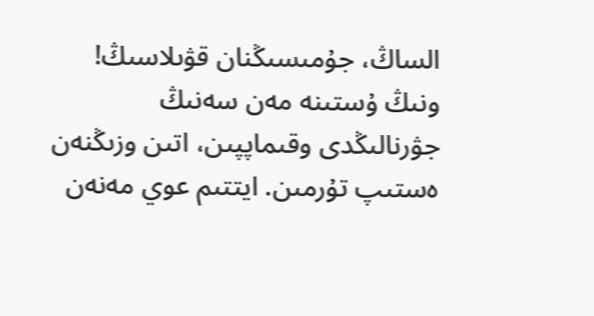الساڭ، جۇمىسىڭنان قۋىلاسىڭ! ونىڭ ۇستىنە مەن سەنىڭ جۋرنالىڭدى وقىماپپىن، اتىن وزىڭنەن ەستىپ تۇرمىن. ايتتىم عوي مەنەن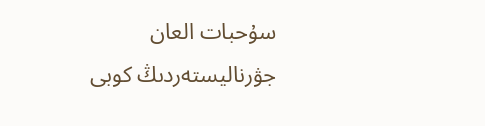سۇحبات العان جۋرناليستەردىڭ كوبى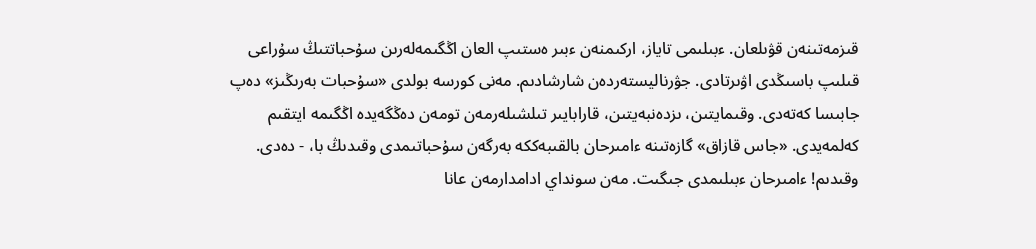قىزمەتىنەن قۋىلعان. ءبىلىمى تاياز، اركىمنەن ءبىر ەستىپ العان اڭگىمەلەرىن سۇحباتتىڭ سۇراعى قىلىپ باسىڭدى اۋىرتادى. جۋرناليستەردەن شارشادىم. مەنى كورسە بولدى «سۇحبات بەرىڭىز» دەپ جابىسا كەتەدى. وقىمايتىن، ىزدەنبەيتىن، قارابايىر تىلشىلەرمەن تومەن دەڭگەيدە اڭگىمە ايتقىم كەلمەيدى. «جاس قازاق» گازەتىنە ءامىرحان بالقىبەككە بەرگەن سۇحباتىمدى وقىدىڭ با، - دەدى. وقىدىم! ءامىرحان ءبىلىمدى جىگىت. مەن سونداي ادامدارمەن عانا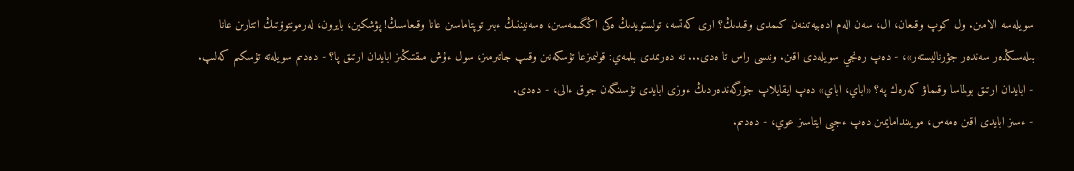سويلەسە الامىن. ول كوپ وقىعان، ال، سەن الەم ادەبيەتىنەن كىمدى وقىدىڭ؟ ارى كەتسە، تولستويدىڭ ەكى اڭگىمەسىن، ەسەنيننىڭ ءبىر توپتاماسىن عانا وقىعاسىڭ! پۋشكين، بايرون، لەرمونتوۆتىڭ اتتارىن عانا بىلەسىڭدەر سەندەر جۋرناليستەر»، - دەپ رەنجي سويلەدى اقىن. ونىسى راس تا ەدى... نە دەرىمدى بىلمەي: قولىمىزعا تۇسكەنىن وقىپ جاتىرمىز، سول ءۇش مىقتىڭىز ابايدان ارتىق پا؟ - دەدىم سويلەتە تۇسكىم كەلىپ.
- ابايدان ارتىق بولماسا وقىماۋ كەرەك پە؟ «اباي، اباي» دەپ ايقايلاپ جۇرگەندەردىڭ ءوزى ابايدى تۇسىنگەن جوق ءالى، - دەدى.
- ءسىز ابايدى اقىن ەمەس، مويىندامايمىن دەپ ءجيى ايتاسىز عوي، - دەدىم.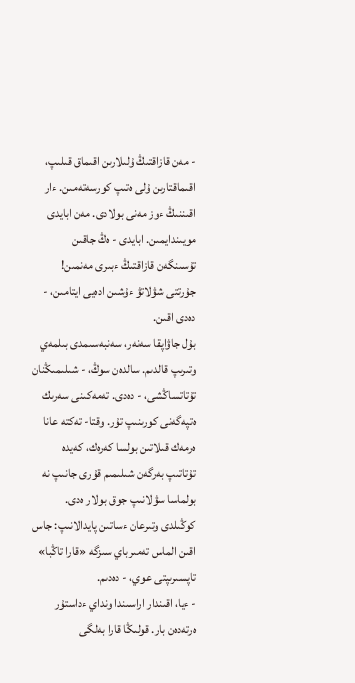- مەن قازاقتىڭ ۇلىلارىن اقىماق قىلىپ، اقىماقتارىن ۇلى ەتىپ كورسەتەمىن. ءار اقىننىڭ ءوز مەنى بولادى. مەن ابايدى مويىندايمىن. ابايدى - ەڭ جاقىن تۇسىنگەن قازاقتىڭ ءبىرى مەنمىن! جۇرتتى شۋلاتۋ ءۇشىن ادەيى ايتامىن، - دەدى اقىن.
بۇل جاۋاپقا سەنەر، سەنبەسىمدى بىلمەي وتىرىپ قالدىم. سالدەن سوڭ، - شىلىمىڭنان تۇتاتساڭشى، - دەدى. تەمەكىنى سەرىك ەتپەگەنى كورىنىپ تۇر. وقتا- تەكتە عانا ەرمەك قىلاتىن بولسا كەرەك، كەيدە تۇتاتىپ بەرگەن شىلىمىم قۇرى جانىپ نە بولماسا سۋلانىپ جوق بولار ەدى. كوڭىلدى وتىرعان ءساتىن پايدالانىپ: جاس اقىن الماس تەمىرباي سىزگە «قارا تاڭبا» تاپسىرىپتى عوي، - دەدىم.
- ءيا، اقىندار اراسىندا ونداي ءداستۇر ەرتەدەن بار. قولىڭا قارا بەلگى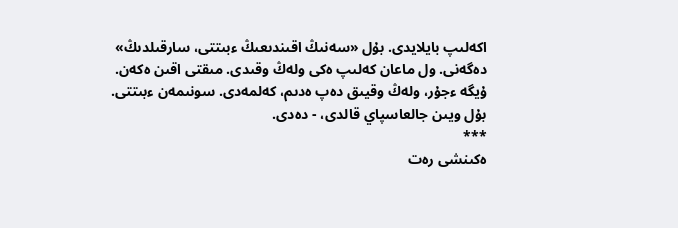اكەلىپ بايلايدى. بۇل «سەنىڭ اقىندىعىڭ ءبىتتى، سارقىلدىڭ» دەگەنى. ول ماعان كەلىپ ەكى ولەڭ وقىدى. مىقتى اقىن ەكەن. ۇيگە ءجۇر، ولەڭ وقيىق دەپ ەدىم، كەلمەدى. سونىمەن ءبىتتى. بۇل ويىن جالعاسپاي قالدى، - دەدى.
***
ەكىنشى رەت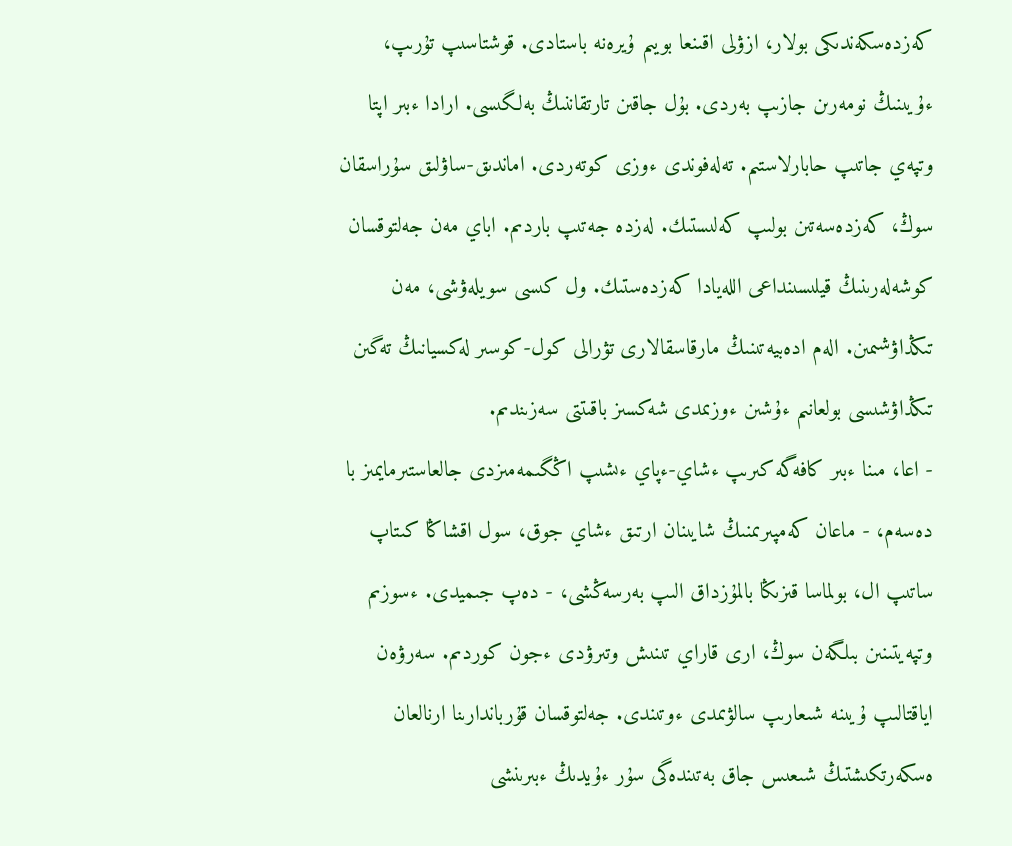كەزدەسكەندىكى بولار، ازۋلى اقىنعا بويىم ۇيرەنە باستادى. قوشتاسىپ تۇرىپ، ءۇيىنىڭ نومەرىن جازىپ بەردى. بۇل جاقىن تارتقاننىڭ بەلگىسى. ارادا ءبىر اپتا وتپەي جاتىپ حابارلاستىم. تەلەفوندى ءوزى كوتەردى. اماندىق-ساۋلىق سۇراسقان سوڭ، كەزدەسەتىن بولىپ كەلىستىك. لەزدە جەتىپ باردىم. اباي مەن جەلتوقسان كوشەلەرىنىڭ قيلىسىنداعى اللەيادا كەزدەستىك. ول كىسى سويلەۋشى، مەن تىڭداۋشىمىن. الەم ادەبيەتىنىڭ مارقاسقالارى تۋرالى كول-كوسىر لەكسيانىڭ تەگىن تىڭداۋشىسى بولعانىم ءۇشىن ءوزىمدى شەكسىز باقىتتى سەزىندىم.
- اعا، مىنا ءبىر كافەگە كىرىپ ءشاي-ءپاي ءىشىپ اڭگىمەمىزدى جالعاستىرمايمىز با دەسەم، - ماعان كەمپىرىمنىڭ شايىنان ارتىق ءشاي جوق، سول اقشاڭا كىتاپ ساتىپ ال، بولماسا قىزىڭا بالمۇزداق الىپ بەرسەڭشى، - دەپ جىميدى. ءسوزىم وتپەيتىنىن بىلگەن سوڭ، ارى قاراي تىنىش وتىرۋدى ءجون كوردىم. سەرۋەن اياقتالىپ ۇيىنە شىعارىپ سالۋىمدى ءوتىندى. جەلتوقسان قۇرباندارىنا ارنالعان ەسكەرتكىشتىڭ شىعىس جاق بەتىندەگى سۇر ءۇيدىڭ ءبىرىنشى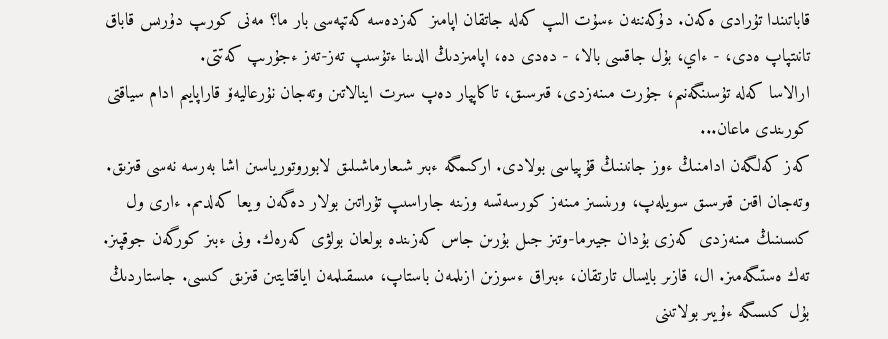قاباتىندا تۇرادى ەكەن. دۇكەننەن ءسۇت الىپ كەلە جاتقان اپامىز كەزدەسە كەتپەسى بار ما؟ مەنى كورىپ دۇرىس قاباق تانىتپاپ ەدى، - ءاي، بۇل جاقسى بالا، - دەدى دە، اپامىزدىڭ الدىنا ءتۇسىپ تەز-تەز ءجۇرىپ كەتتى.
ارالاسا كەلە تۇسىنگەنىم، جۇرت مىنەزدى، قىرسىق، تاكاپپار دەپ سىرت اينالاتىن وتەجان نۇرعاليەۆ قاراپايىم ادام سياقتى كورىندى ماعان...
كەز كەلگەن ادامنىڭ ءوز جانىنىڭ قۇپياسى بولادى. اركىمگە ءبىر شىعارماشىلىق لابوروتورياسىن اشا بەرسە نەسى قىزىق. وتەجان اقىن قىرسىق سويلەپ، ورىنسىز مىنەز كورسەتسە وزىنە جاراسىپ تۇراتىن بولار دەگەن ويعا كەلدىم. ءارى ول كىسىنىڭ مىنەزدى كەزى بۇدان جيىرما-وتىز جىل بۇرىن جاس كەزىندە بولعان بولۋى كەرەك. ونى ءبىز كورگەن جوقپىز. تەك ەستىگەمىز. ال، قازىر بايسال تارتقان، ءبىراق ءسوزىن ازىلمەن باستاپ، مىسقىلمەن اياقتايتىن قىزىق كىسى. جاستاردىڭ بۇل كىسىگە ءۇيىر بولاتىنى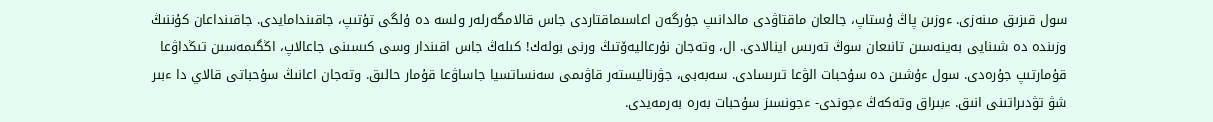سول قىزىق مىنەزى. ءوزىن پاڭ ۇستاپ، جالعان ماقتاۋدى مالدانىپ جۇرگەن اعاسىماقتاردى جاس قالامگەرلەر ولسە دە ۇلگى تۇتىپ، جاقىندامايدى. جاقىنداعان كۇننىڭ وزىندە دە شىنايى بەينەسىن تانىعان سوڭ تەرىس اينالادى. ال، وتەجان نۇرعاليەۆتىڭ ورنى بولەك! كىلەڭ جاس اقىندار وسى كىسىنى جاعالاپ، اڭگىمەسىن تىڭداۋعا قۇمارتىپ جۇرەدى. سول ءۇشىن دە سۇحبات الۋعا تىرىسادى. سەبەبى، جۋرناليستەر قاۋىمى سەنساتسيا جاساۋعا قۇمار حالىق. وتەجان اعانىڭ سۇحباتى قالاي دا ءبىر شۋ تۋدىراتىنى انىق. ءبىراق وتەكەڭ ءجوندى- ءجونسىز سۇحبات بەرە بەرمەيدى.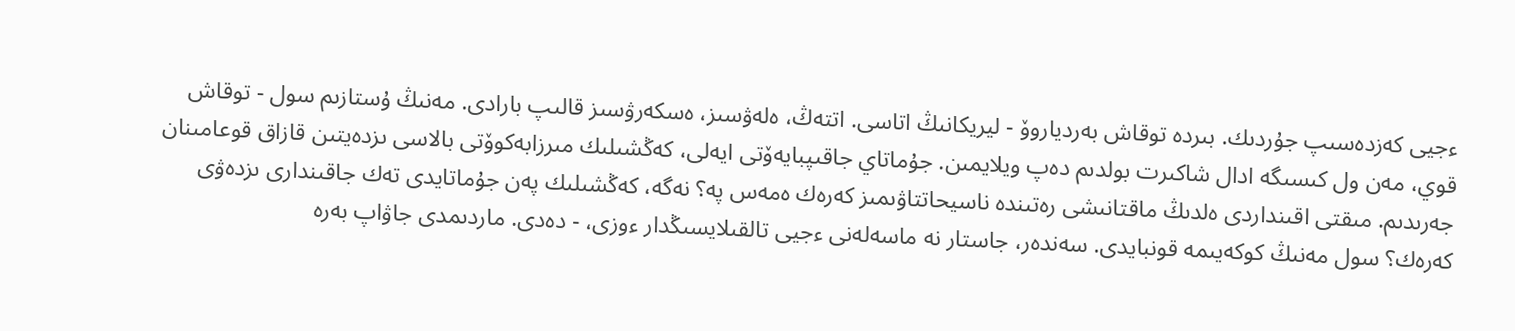ءجيى كەزدەسىپ جۇردىك. بىردە توقاش بەردياروۆ - ليريكانىڭ اتاسى. اتتەڭ، ەلەۋسىز، ەسكەرۋسىز قالىپ بارادى. مەنىڭ ۇستازىم سول - توقاش قوي، مەن ول كىسىگە ادال شاكىرت بولدىم دەپ ويلايمىن. جۇماتاي جاقىپبايەۆتى ايەلى، كەڭشىلىك مىرزابەكوۆتى بالاسى ىزدەيتىن قازاق قوعامىنان جەرىدىم. مىقتى اقىنداردى ەلدىڭ ماقتانىشى رەتىندە ناسيحاتتاۋىمىز كەرەك ەمەس پە؟ نەگە، كەڭشىلىك پەن جۇماتايدى تەك جاقىندارى ىزدەۋى كەرەك؟ سول مەنىڭ كوكەيىمە قونبايدى. سەندەر، جاستار نە ماسەلەنى ءجيى تالقىلايسىڭدار ءوزى، - دەدى. ماردىمدى جاۋاپ بەرە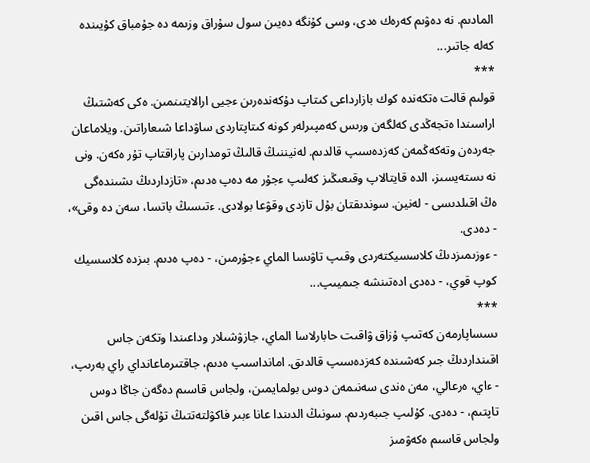المادىم. نە دەۋىم كەرەك ەدى، وسى كۇنگە دەيىن سول سۇراق وزىمە دە جۇمباق كۇيىندە كەلە جاتىر...
***
قولىم قالت ەتكەندە كوك بازارداعى كىتاپ دۇكەندەرىن ءجيى ارالايتىنمىن. ەكى كەشتىڭ اراسىندا ەتجەڭدى كەلگەن ورىس كەمپىرلەر كونە كىتاپتاردى ساۋداعا شىعاراتىن. ويلاماعان جەردەن وتەكەڭمەن كەزدەسىپ قالدىم. لەنيننىڭ قالىڭ تومدارىن پاراقتاپ تۇر ەكەن. ونى نە ىستەيسىز، الدە قايتالاپ وقىعىڭىز كەلىپ ءجۇر مە دەپ ەدىم، «تازداردىڭ ىشىندەگى ەڭ اقىلدىسى - لەنين. سوندىقتان بۇل تازدى وقۋعا بولادى. ءتىسىڭ باتسا، سەن دە وقى»، - دەدى.
- ءوزىمىزدىڭ كلاسسيكتەردى وقىپ تاۋىسا الماي ءجۇرمىن، - دەپ ەدىم. بىزدە كلاسسيك كوپ قوي، - دەدى ادەتىنشە جىميىپ...
***
ىسساپارمەن كەتىپ ۇزاق ۋاقىت حابارلاسا الماي، جازۋشىلار وداعىندا وتكەن جاس اقىنداردىڭ جىر كەشىندە كەزدەسىپ قالدىق. امانداسىپ ەدىم، جاقتىرماعانداي راي بەرىپ، - ءاي، ەرعالي، مەن ەندى سەنىمەن دوس بولمايمىن، ولجاس قاسىم دەگەن جاڭا دوس تاپتىم، - دەدى. كۇلىپ جىبەردىم. سونىڭ الدىندا عانا ءبىر فاكۋلتەتتىڭ تۇلەگى جاس اقىن ولجاس قاسىم ەكەۋمىز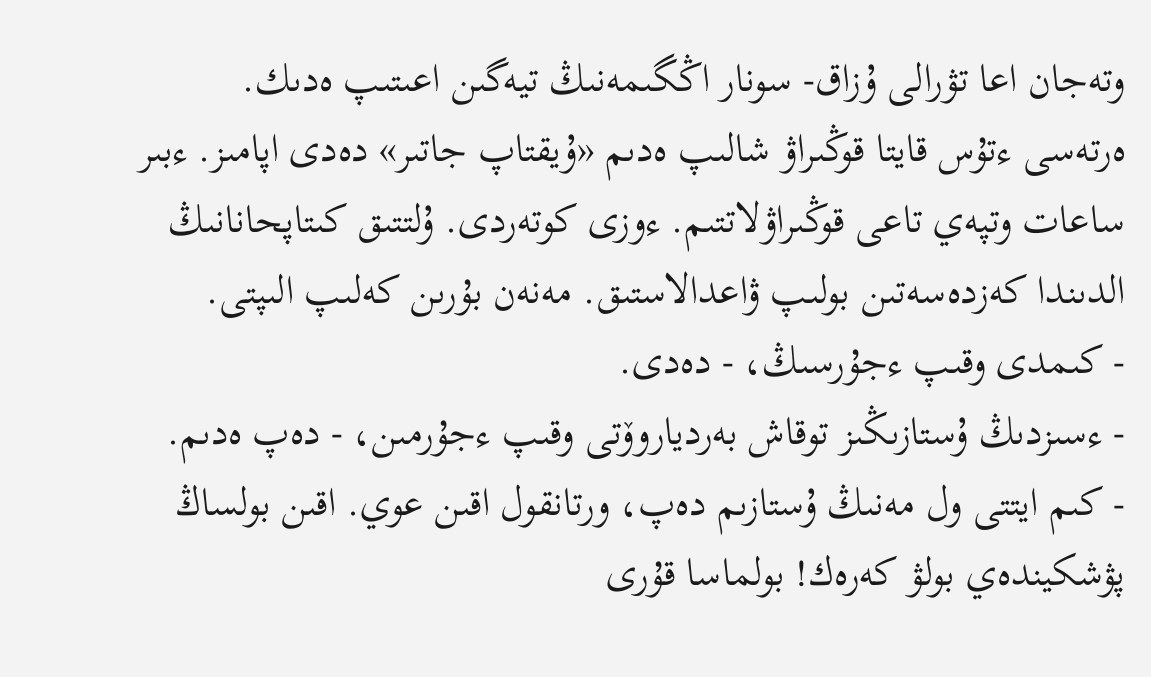وتەجان اعا تۋرالى ۇزاق- سونار اڭگىمەنىڭ تيەگىن اعىتىپ ەدىك.
ەرتەسى ءتۇس قايتا قوڭىراۋ شالىپ ەدىم «ۇيقتاپ جاتىر» دەدى اپامىز. ءبىر ساعات وتپەي تاعى قوڭىراۋلاتتىم. ءوزى كوتەردى. ۇلتتىق كىتاپحانانىڭ الدىندا كەزدەسەتىن بولىپ ۋاعدالاستىق. مەنەن بۇرىن كەلىپ الىپتى.
- كىمدى وقىپ ءجۇرسىڭ، - دەدى.
- ءسىزدىڭ ۇستازىڭىز توقاش بەردياروۆتى وقىپ ءجۇرمىن، - دەپ ەدىم.
- كىم ايتتى ول مەنىڭ ۇستازىم دەپ، ورتانقول اقىن عوي. اقىن بولساڭ پۋشكيندەي بولۋ كەرەك! بولماسا قۇرى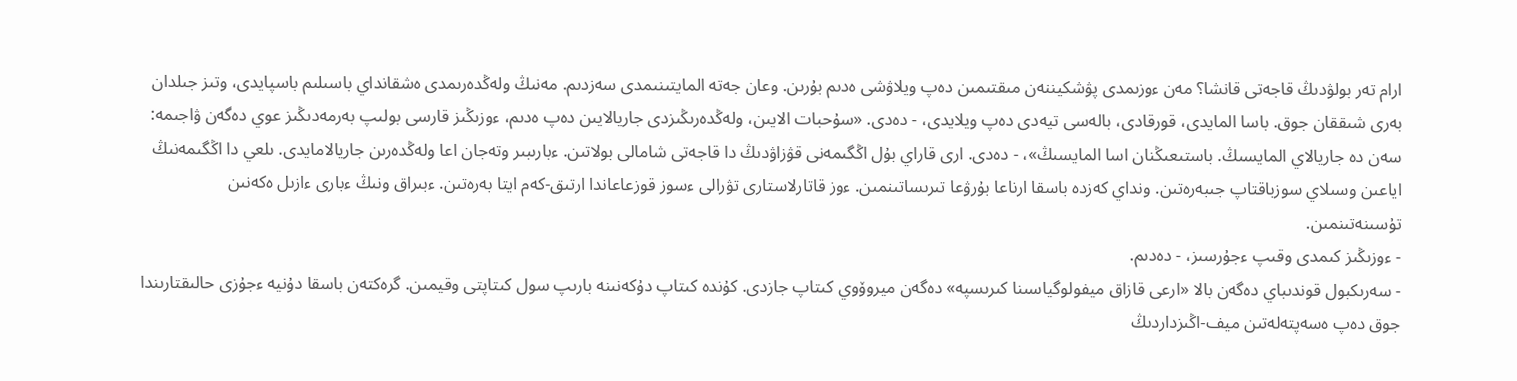ارام تەر بولۋدىڭ قاجەتى قانشا؟ مەن ءوزىمدى پۋشكيننەن مىقتىمىن دەپ ويلاۋشى ەدىم بۇرىن. وعان جەتە المايتىنىمدى سەزدىم. مەنىڭ ولەڭدەرىمدى ەشقانداي باسىلىم باسپايدى، وتىز جىلدان بەرى شىققان جوق. باسا المايدى، قورقادى، بالەسى تيەدى دەپ ويلايدى، - دەدى. «سۇحبات الايىن، ولەڭدەرىڭىزدى جاريالايىن دەپ ەدىم، ءوزىڭىز قارسى بولىپ بەرمەدىڭىز عوي دەگەن ۋاجىمە: سەن دە جاريالاي المايسىڭ. باستىعىڭنان اسا المايسىڭ»، - دەدى. ارى قاراي بۇل اڭگىمەنى قۋزاۋدىڭ دا قاجەتى شامالى بولاتىن. ءبارىبىر وتەجان اعا ولەڭدەرىن جاريالامايدى. ىلعي دا اڭگىمەنىڭ اياعىن وسىلاي سوزباقتاپ جىبەرەتىن. ونداي كەزدە باسقا ارناعا بۇرۋعا تىرىساتىنمىن. ءوز قاتارلاستارى تۋرالى ءسوز قوزعاعاندا ارتىق-كەم ايتا بەرەتىن. ءبىراق ونىڭ ءبارى ءازىل ەكەنىن تۇسىنەتىنمىن.
- ءوزىڭىز كىمدى وقىپ ءجۇرسىز، - دەدىم.
- سەرىكبول قوندىباي دەگەن بالا «ارعى قازاق ميفولوگياسىنا كىرىسپە» دەگەن ميروۆوي كىتاپ جازدى. كۇندە كىتاپ دۇكەنىنە بارىپ سول كىتاپتى وقيمىن. گرەكتەن باسقا دۇنيە ءجۇزى حالىقتارىندا جوق دەپ ەسەپتەلەتىن ميف-اڭىزداردىڭ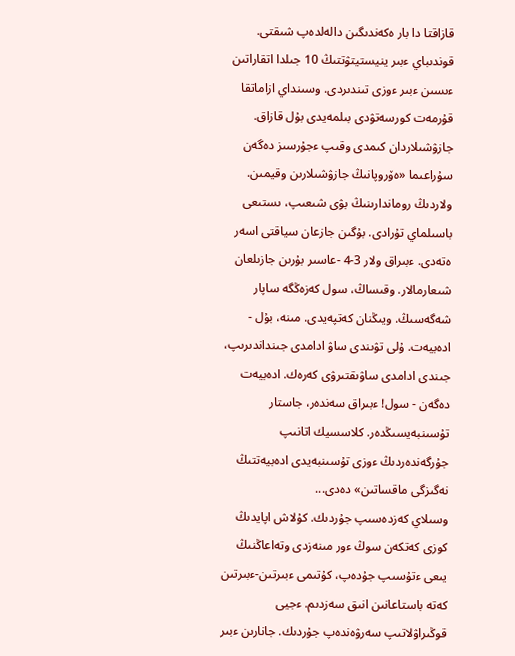قازاقتا دا بار ەكەندىگىن دالەلدەپ شىقتى. قوندىباي ءبىر ينيستيتۋتتىڭ 10 جىلدا اتقاراتىن ءىسىن ءبىر ءوزى تىندىردى. وسىنداي ازاماتقا قۇرمەت كورسەتۋدى بىلمەيدى بۇل قازاق. جازۋشىلاردان كىمدى وقىپ ءجۇرسىز دەگەن سۇراعىما «ەۆروپانىڭ جازۋشىلارىن وقيمىن. ولاردىڭ روماندارىنىڭ بۋى شىعىپ، ىستىعى باسىلماي تۇرادى. بۇگىن جازعان سياقتى اسەر ەتەدى. ءبىراق ولار 3-4 -عاسىر بۇرىن جازىلعان شىعارمالار. وقىساڭ، سول كەزەڭگە ساپار شەگەسىڭ. ويىڭنان كەتپەيدى. مىنە، بۇل - ادەبيەت. ۇلى تۋىندى ساۋ ادامدى جىنداندىرىپ، جىندى ادامدى ساۋىقتىرۋى كەرەك. ادەبيەت دەگەن - سول! ءبىراق سەندەر، جاستار تۇسىنبەيسىڭدەر. كلاسسيك اتانىپ جۇرگەندەردىڭ ءوزى تۇسىنبەيدى ادەبيەتتىڭ نەگىزگى ماقساتىن» دەدى...
وسىلاي كەزدەسىپ جۇردىك. كۇلاش اپايدىڭ كوزى كەتكەن سوڭ ءور مىنەزدى وتەاعاڭنىڭ يىعى ءتۇسىپ جۇدەپ، كۇتىمى ءبىرتىن-ءبىرتىن كەتە باستاعانىن انىق سەزدىم. ءجيى قوڭىراۋلاتىپ سەرۋەندەپ جۇردىك. جانارىن ءبىر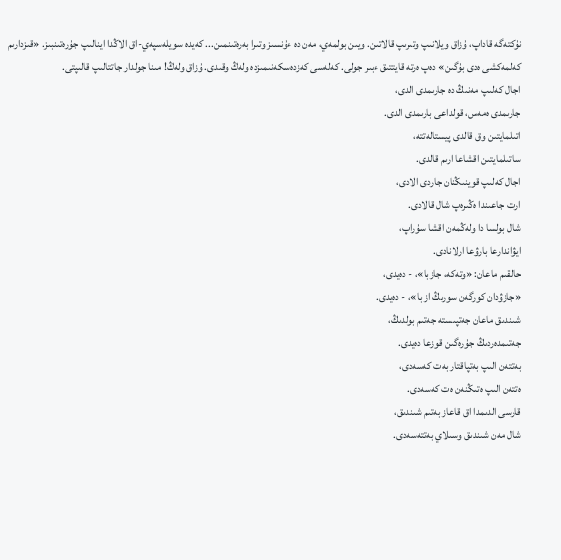نۇكتەگە قاداپ، ۇزاق ويلانىپ وتىرىپ قالاتىن. ويىن بولمەي، مەن دە ءۇنسىز وتىرا بەرەتىنمىن... كەيدە سويلەسپەي-اق الاڭدا اينالىپ جۇرەتىنبىز. «قىزدارىم كەلمەكشى ەدى بۇگىن» دەپ ەرتە قايتتىق ءبىر جولى. كەلەسى كەزدەسكەنىمىزدە ولەڭ وقىدى. ۇزاق ولەڭ! مىنا جولدار جاتتالىپ قالىپتى.
اجال كەلىپ مەنىڭ دە جارىمدى الدى،
جارىمدى ەمەس، قولداعى بارىمدى الدى.
اتىلمايتىن وق قالدى پيستالەتتە،
ساتىلمايتىن اقشاعا ارىم قالدى.
اجال كەلىپ قوينىڭنان جاردى الادى،
ارت جاعىندا ەڭىرەپ شال قالادى.
شال بولسا دا ولەڭمەن اقشا سۇراپ،
ايۋاندارعا بارۋعا ارلانادى.
حالقىم ماعان: «وتەكە، جازبا»، - دەيدى،
«جازۋدان كورگەن سورىڭ از با»، - دەيدى.
شىندىق ماعان جەتپىستە جەتىم بولدىڭ،
جەتىمدەردىڭ جۇرەگىن قوزعا دەيدى.
بەتتەن الىپ بەتپاقتار بەت كەسەدى،
ەتتەن الىپ ەتىڭنەن ەت كەسەدى.
قارسى الدىمدا اق قاعاز بەتىم شىندىق،
شال مەن شىندىق وسىلاي بەتتەسەدى.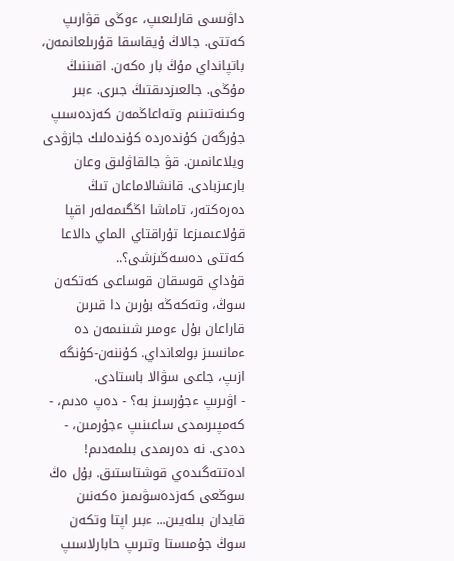داۋىسى قارلىعىپ، ءوڭى قۋارىپ كەتتى. جالاڭ ۇيقاسقا قۇرىلعانمەن، باتپانداي مۇڭ بار ەكەن. اقىننىڭ مۇڭى. جالعىزدىقتىڭ جىرى. ءبىر وكىنەتىنىم وتەاعاڭمەن كەزدەسىپ جۇرگەن كۇندەردە كۇندەلىك جازۋدى ويلاعانمىن. قۋ جالقاۋلىق وعان بارعىزبادى. قانشالاماعان تىڭ دەرەكتەر، تاماشا اڭگىمەلەر اقپا قۇلاعىمىزعا تۇراقتاي الماي دالاعا كەتتى دەسەڭىزشى؟..
قۇداي قوسقان قوساعى كەتكەن سوڭ، وتەكەڭە بۇرىن دا قىرىن قاراعان بۇل ءومىر شىنىمەن دە ءمانسىز بولعانداي. كۇننەن-كۇنگە ازىپ، جاعى سۋالا باستادى.
- اۋىرىپ ءجۇرسىز بە؟ - دەپ ەدىم، - كەمپىرىمدى ساعىنىپ ءجۇرمىن، - دەدى. نە دەرىمدى بىلمەدىم! ادەتتەگىدەي قوشتاستىق. بۇل ەڭ سوڭعى كەزدەسۋىمىز ەكەنىن قايدان بىلەيىن... ءبىر اپتا وتكەن سوڭ جۇمىستا وتىرىپ حابارلاسىپ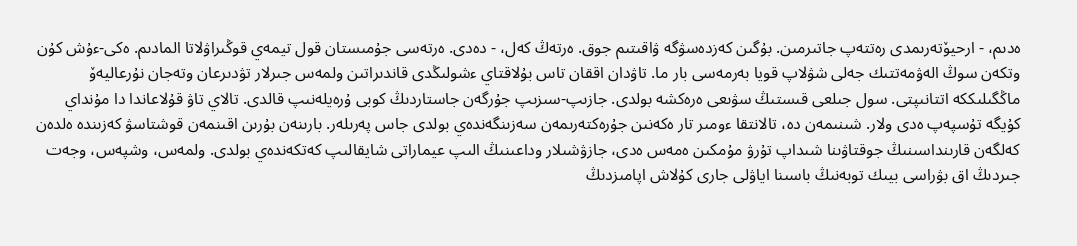ەدىم، - ارحيۆتەرىمدى رەتتەپ جاتىرمىن. بۇگىن كەزدەسۋگە ۋاقىتىم جوق. ەرتەڭ كەل، - دەدى. ەرتەسى جۇمىستان قول تيمەي قوڭىراۋلاتا المادىم. ەكى-ءۇش كۇن وتكەن سوڭ الەۋمەتتىك جەلى شۋلاپ قويا بەرمەسى بار ما. تاۋدان اققان تاس بۇلاقتاي ءشولىڭدى قاندىراتىن ولمەس جىرلار تۋدىرعان وتەجان نۇرعاليەۆ ماڭگىلىككە اتتانىپتى. سول جىلعى قىستىڭ سۋىعى ەرەكشە بولدى. جازىپ-سىزىپ جۇرگەن جاستاردىڭ كوبى ۇرەيلەنىپ قالدى. تالاي تاۋ قۇلاعاندا دا مۇنداي كۇيگە تۇسپەپ ەدى ولار. شىنىمەن دە، تالانتقا ءومىر تار ەكەنىن جۇرەكتەرىمەن سەزىنگەندەي بولدى جاس پەرىلەر. بارىنەن بۇرىن اقىنمەن قوشتاسۋ كەزىندە ەلدەن كەلگەن قارىنداسىنىڭ جوقتاۋىنا شىداپ تۇرۋ مۇمكىن ەمەس ەدى، جازۋشىلار وداعىنىڭ الىپ عيماراتى شايقالىپ كەتكەندەي بولدى. ولمەس، وشپەس، وجەت جىردىڭ اق بۋراسى بيىك توبەنىڭ باسىنا اياۋلى جارى كۇلاش اپامىزدىڭ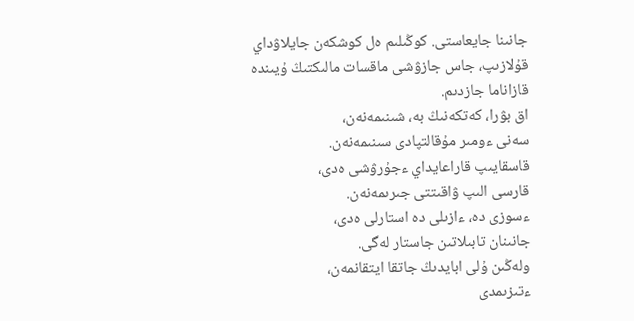جانىنا جايعاستى. كوڭىلىم ەل كوشكەن جايلاۋداي قۇلازىپ، جاس جازۋشى ماقسات مالىكتىڭ ۇيىندە قازاناما جازدىم.
اق بۋرا، كەتكەنىڭ بە، شىنىمەنەن،
سەنى ءومىر مۇقالتپادى سىنىمەنەن.
قاسقايىپ قاراعايداي ءجۇرۋشى ەدى،
قارسى الىپ ۋاقىتتى جىرىمەنەن.
ءسوزى دە، ءازىلى دە استارلى ەدى،
جانىنان تابىلاتىن جاستار لەگى.
ولەڭىن ۇلى ابايدىڭ جاتقا ايتقانمەن،
ءتىزىمدى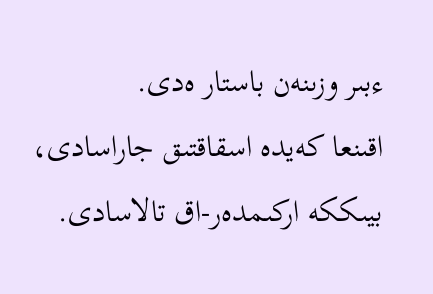ءبىر وزىنەن باستار ەدى.
اقىنعا كەيدە اسقاقتىق جاراسادى،
بيىككە اركىمدەر-اق تالاسادى.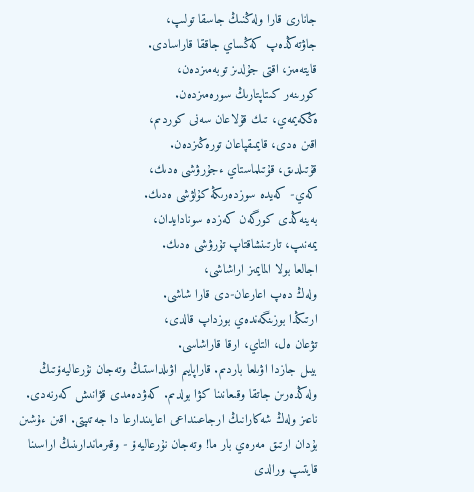جانارى قارا ولەڭنىڭ جاسقا تولىپ،
جاۋتەڭدەپ كەڭساي جاققا قاراسادى.
قايتەمىز، اقتى جۇلدىز توبەمىزدەن،
كورىنەر كىتاپتارىڭ سورەمىزدەن.
ەڭكەيمەي، تىك قۇلاعان سەنى كوردىم،
اقىن ەدى، قايمىقپاعان تورەڭىزدەن.
قۇتىلدىق، قۇتىلماستاي ءجۇرۋشى ەدىك،
كەي- كەيدە سوزدەرىڭە كۇلۋشى ەدىك.
بەينەڭدى كورگەن كەزدە سونادايدان،
يمەنىپ، تارتىنشاقتاپ تۇرۋشى ەدىك.
اجالعا بولا المايمىز اراشاشى،
ولەڭ دەپ اعارعان-دى قارا شاشى.
ارتىڭدا بوزىنگەندەي بوزداپ قالدى،
تۋعان ەل، التاي، ارقا قاراشاسى.
بيىل جازدا اۋىلعا باردىم. قاراپايىم اۋىلداستىڭ وتەجان نۇرعاليەۆتىڭ ولەڭدەرىن جاتقا وقىعانىنا كۋا بولدىم. كەۋدەمدى قۋانىش كەرنەدى. ناعىز ولەڭ شەكارانىڭ ارجاعىنداعى اعايىندارعا دا جەتىپتى. اقىن ءۇشىن بۇدان ارتىق مەرەي بار ما! وتەجان نۇرعاليەۆ - وقىرماندارىنىڭ اراسىنا قايتىپ ورالدى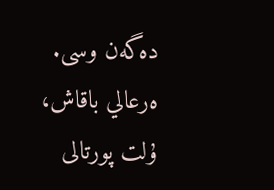دەگەن وسى.
ەرعالي باقاش،
ۇلت پورتالى